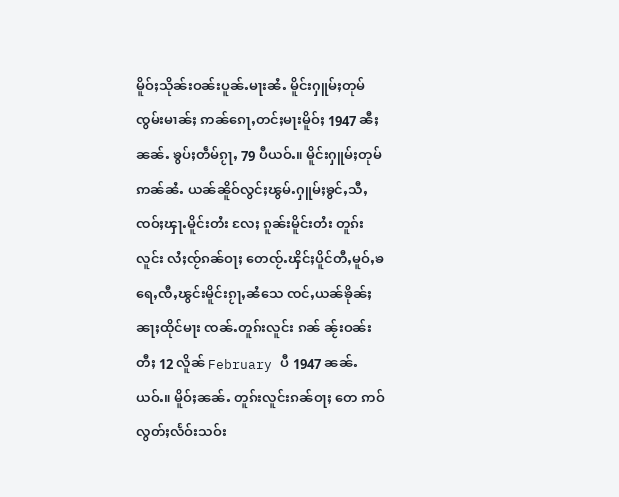မိူဝ်ႈသိုၼ်းဝၼ်းပူၼ်ႉမႃးၼႆႉ မိူင်းႁူမ်ႈတုမ်ၸွမ်းမၢၼ်ႈ ဢၼ်ၵေႃႇတင်ႈမႃးမိူဝ်ႈ 1947 ၼီႈၼၼ်ႉ ၶွပ်ႈတဵမ်ၵႂႃႇ 79 ပီယဝ်ႉ။ မိူင်းႁူမ်ႈတုမ်ဢၼ်ၼႆႉ ယၼ်ၼိူဝ်လွင်ႈၽွမ်ႉႁူမ်ႈၶွင်ႇသီႇၸဝ်ႈၾႃႉမိူင်းတႆး လႄႈ ၵူၼ်းမိူင်းတႆး တူၵ်းလူင်း လႆႈၸႂ်ၵၼ်ဝႃႈ တေၸႂ်ႉၾိင်ႈပိူင်တီႇမူဝ်ႇၶရေႇၸီႇၽွင်းမိူင်းၵႂႃႇၼႆသေ ၸင်ႇယၼ်ၶိုၼ်ႈၼႃႈထိုင်မႃး ၸၼ်ႉတူၵ်းလူင်း ၵၼ် ၼႂ်းဝၼ်းတီႈ 12 လိူၼ် February ပီ 1947 ၼၼ်ႉယဝ်ႉ။ မိူဝ်ႈၼၼ်ႉ တူၵ်းလူင်းၵၼ်ဝႃႈ တေ ဢဝ်လွတ်ႈလႅဝ်းသဝ်း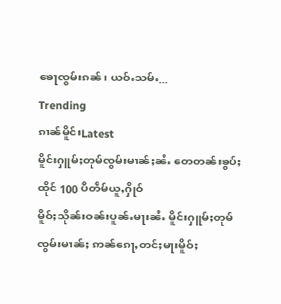ၶေႃၸွမ်းၵၼ်၊ ယဝ်ႉသမ်ႉ...
Trending
ၵၢၼ်မိူင်းLatest
မိူင်းႁူမ်ႈတုမ်ၸွမ်းမၢၼ်ႈၼႆႉ တေတၼ်းၶွပ်ႈထိုင် 100 ပီတဵမ်ယူႇႁိုဝ်
မိူဝ်ႈသိုၼ်းဝၼ်းပူၼ်ႉမႃးၼႆႉ မိူင်းႁူမ်ႈတုမ်ၸွမ်းမၢၼ်ႈ ဢၼ်ၵေႃႇတင်ႈမႃးမိူဝ်ႈ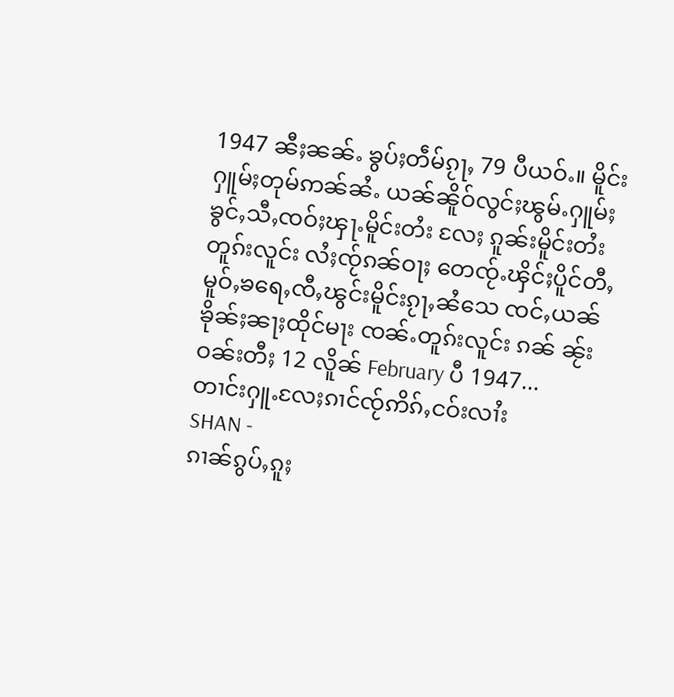1947 ၼီႈၼၼ်ႉ ၶွပ်ႈတဵမ်ၵႂႃႇ 79 ပီယဝ်ႉ။ မိူင်းႁူမ်ႈတုမ်ဢၼ်ၼႆႉ ယၼ်ၼိူဝ်လွင်ႈၽွမ်ႉႁူမ်ႈၶွင်ႇသီႇၸဝ်ႈၾႃႉမိူင်းတႆး လႄႈ ၵူၼ်းမိူင်းတႆး တူၵ်းလူင်း လႆႈၸႂ်ၵၼ်ဝႃႈ တေၸႂ်ႉၾိင်ႈပိူင်တီႇမူဝ်ႇၶရေႇၸီႇၽွင်းမိူင်းၵႂႃႇၼႆသေ ၸင်ႇယၼ်ၶိုၼ်ႈၼႃႈထိုင်မႃး ၸၼ်ႉတူၵ်းလူင်း ၵၼ် ၼႂ်းဝၼ်းတီႈ 12 လိူၼ် February ပီ 1947...
တၢင်းႁူႉလႄႈၵၢင်ၸႂ်ဢိၵ်ႇငဝ်းလၢႆး
SHAN -
ၵၢၼ်ၵွပ်ႇၵူႈ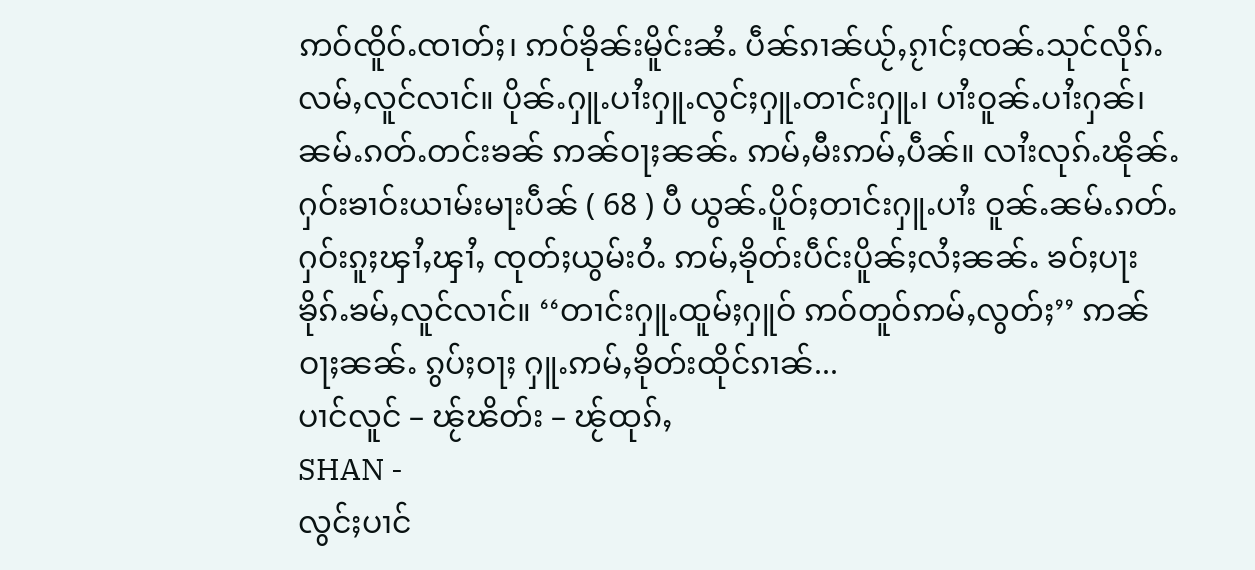ဢဝ်ၸိူဝ်ႉၸၢတ်ႈ၊ ဢဝ်ၶိုၼ်းမိူင်းၼႆႉ ပဵၼ်ၵၢၼ်ယႂ်ႇၵႂၢင်ႈၸၼ်ႉသုင်လိုၵ်ႉလမ်ႇလူင်လၢင်။ ပိုၼ်ႉႁူႉပၢႆးႁူႉလွင်ႈႁူႉတၢင်းႁူႉ၊ ပၢႆးဝူၼ်ႉပၢႆးႁၼ်၊ ၼမ်ႉၵတ်ႉတင်းၶၼ် ဢၼ်ဝႃႈၼၼ်ႉ ဢမ်ႇမီးဢမ်ႇပဵၼ်။ လၢႆးလုၵ်ႉၽိုၼ်ႉႁဝ်းၶၢဝ်းယၢမ်းမႃးပဵၼ် ( 68 ) ပီ ယွၼ်ႉပိူဝ်ႈတၢင်းႁူႉပၢႆး ဝူၼ်ႉၼမ်ႉၵတ်ႉ ႁဝ်းၵူႈၾၢႆႇၾၢႆႇ ၸုတ်ႈယွမ်းဝႆႉ ဢမ်ႇၶိုတ်းပဵင်းပိူၼ်ႈလႆႈၼၼ်ႉ ၶဝ်ႈပႃးၶိုၵ်ႉၶမ်ႇလူင်လၢင်။ ‘‘တၢင်းႁူႉထူမ်ႈႁူဝ် ဢဝ်တူဝ်ဢမ်ႇလွတ်ႈ’’ ဢၼ်ဝႃႈၼၼ်ႉ ၵွပ်ႈဝႃႈ ႁူႉဢမ်ႇၶိုတ်းထိုင်ၵၢၼ်...
ပၢင်လူင် – ၽႂ်ၽိတ်း – ၽႂ်ထုၵ်ႇ
SHAN -
လွင်ႈပၢင်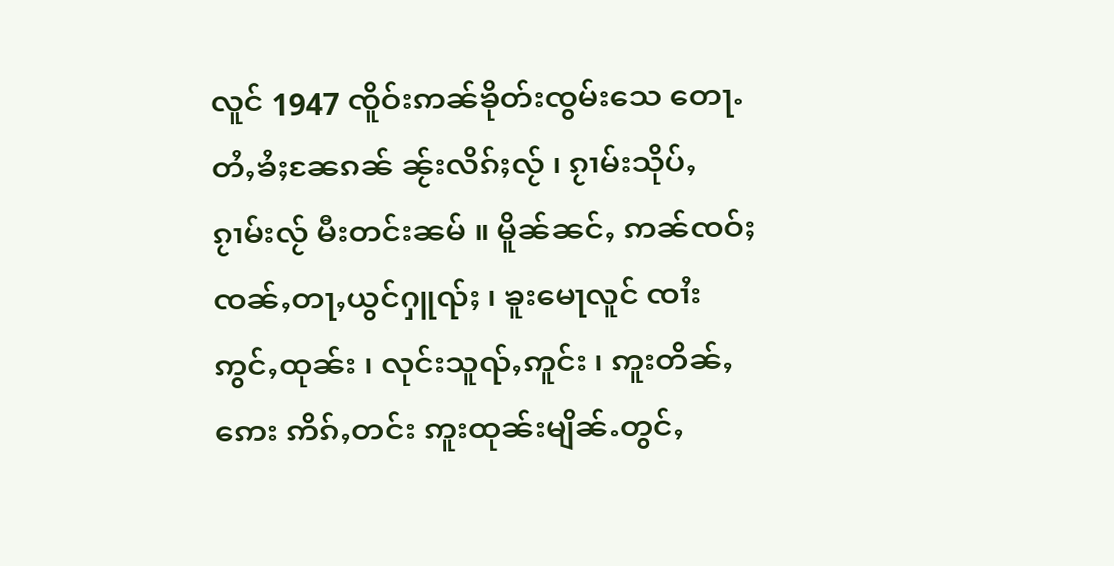လူင် 1947 ၸိူဝ်းဢၼ်ၶိုတ်းၸွမ်းသေ တေႃႉတႆႇၶႆႈၼႄၵၼ် ၼႂ်းလိၵ်ႈလႂ် ၊ ၵႂၢမ်းသိုပ်ႇၵႂၢမ်းလႂ် မီးတင်းၼမ် ။ မိူၼ်ၼင်ႇ ဢၼ်ၸဝ်ႈၸၼ်ႇတႃႇယွင်ႁူၺ်ႈ ၊ ၶူးမေႃလူင် ၸၢႆးဢွင်ႇထုၼ်း ၊ လုင်းသူၺ်ႇဢူင်း ၊ ဢူးတိၼ်ႇဢေး ဢိၵ်ႇတင်း ဢူးထုၼ်းမျိၼ်ႉတွင်ႇ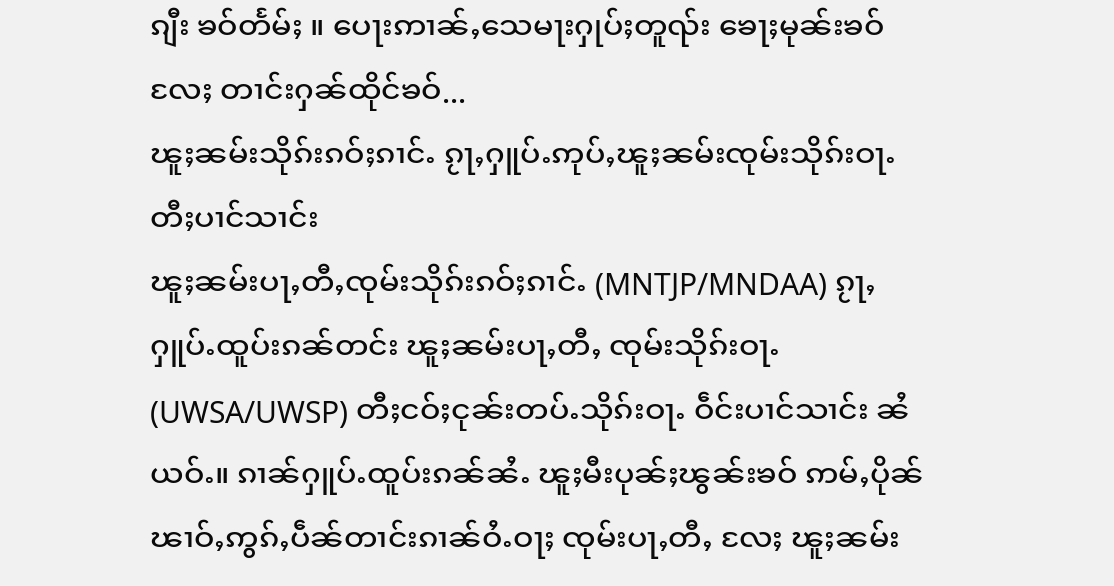ၵျီး ၶဝ်တႅမ်ႈ ။ ပေႃးဢၢၼ်ႇသေမႃးႁုပ်ႈတူၺ်း ၶေႃႈမုၼ်းၶဝ်လႄႈ တၢင်းႁၼ်ထိုင်ၶဝ်...
ၽူႈၼမ်းသိုၵ်းၵဝ်ႈၵၢင်ႉ ၵႂႃႇႁူပ်ႉဢုပ်ႇၽူႈၼမ်းၸုမ်းသိုၵ်းဝႃႉ တီႈပၢင်သၢင်း
ၽူႈၼမ်းပႃႇတီႇၸုမ်းသိုၵ်းၵဝ်ႈၵၢင်ႉ (MNTJP/MNDAA) ၵႂႃႇႁူပ်ႉထူပ်းၵၼ်တင်း ၽူႈၼမ်းပႃႇတီႇ ၸုမ်းသိုၵ်းဝႃႉ(UWSA/UWSP) တီႈငဝ်ႈငုၼ်းတပ်ႉသိုၵ်းဝႃႉ ဝဵင်းပၢင်သၢင်း ၼႆ ယဝ်ႉ။ ၵၢၼ်ႁူပ်ႉထူပ်းၵၼ်ၼႆႉ ၽူႈမီးပုၼ်ႈၽွၼ်းၶဝ် ဢမ်ႇပိုၼ်ၽၢဝ်ႇဢွၵ်ႇပဵၼ်တၢင်းၵၢၼ်ဝႆႉဝႃႈ ၸုမ်းပႃႇတီႇ လႄႈ ၽူႈၼမ်း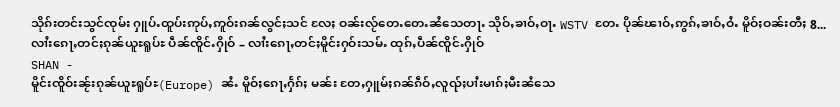သိုၵ်းတင်းသွင်ၸုမ်း ႁူပ်ႉထူပ်းဢုပ်ႇဢူဝ်းၵၼ်လွင်ႈသင် လႄႈ ဝၼ်းလႂ်တေႉတေႉၼႆသေတႃႉ သိုဝ်ႇၶၢဝ်ႇဝႃႉ WSTV တႄႉ ပိုၼ်ၽၢဝ်ႇဢွၵ်ႇၶၢဝ်ႇဝႆႉ မိူဝ်ႈဝၼ်းတီႈ 8...
လၢႆးၵေႃႇတင်ႈၵုၼ်ယူႊရူပ်ႊ ပဵၼ်ၸိူင်ႉႁိုဝ် – လၢႆးၵေႃႇတင်ႈမိူင်းႁဝ်းသမ်ႉ ထုၵ်ႇပဵၼ်ၸိူင်ႉႁိုဝ်
SHAN -
မိူင်းၸိူဝ်းၼႂ်းၵုၼ်ယူႊရူပ်ႊ(Europe) ၼႆႉ မိူဝ်ႈၵေႃႇႁႅၵ်ႈ မၼ်း တႄႇႁူမ်ႈၵၼ်ၵဵဝ်ႇလူၺ်ႈပၢႆးမၢၵ်ႈမီးၼႆသေ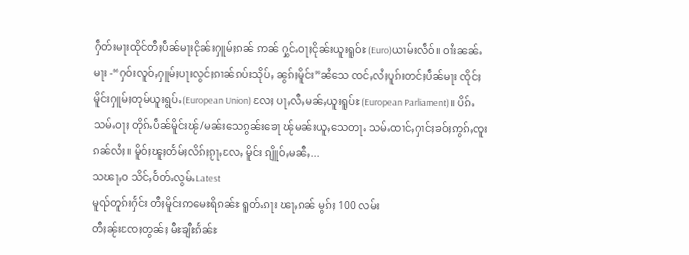ႁဵတ်းမႃးထိုင်တီႈပဵၼ်မႃးငိုၼ်းႁူမ်ႈၵၼ် ဢၼ် ႁွင်ႉဝႃႈငိုၼ်းယူးရူဝ်ႊ(Euro)ယၢမ်းလဵဝ်။ ဝၢႆးၼၼ်ႉမႃး -“ႁဝ်းလူဝ်ႇႁူမ်ႈပႃးလွင်ႈၵၢၼ်ၵပ်းသိုပ်ႇ ၼွၵ်ႈမိူင်း”ၼႆသေ ၸင်ႇလႆႈပူၵ်းတင်ႈပဵၼ်မႃး ၸိုင်ႈမိူင်းႁူမ်ႈတုမ်ယူးရွပ်ႉ(European Union) လႄႈ ပႃႇလီႇမၼ်ႇယူးရူပ်ႊ(European Parliament)။ ပိၵ်ႉသမ်ႉဝႃႈ တိုၵ်ႉပဵၼ်မိူင်းၽႂ်/မၼ်းသေၵွၼ်းၶေႃ ၽႂ်မၼ်းယူႇသေတႃႉ သမ်ႉထၢင်ႇႁၢင်ႈၶဝ်ႈဢွၵ်ႇၸူးၵၼ်လႆႈ။ မိူဝ်ႈၽူႈတႅမ်ႈလိၵ်ႈၵႂႃႇလႄႇ မိူင်း ၵျိူဝ်ႇမၼီႇ...
သၽႃႇဝ သိင်ႇဝႅတ်ႉလွမ်ႉLatest
မူၺ်တူၵ်းႁႅင်း တီႈမိူင်းဢမေႊရိၵၼ်ႊ ရူတ်ႉၵႃး ၽႃႇၵၼ် မွၵ်ႈ 100 လမ်း
တီႈၼႂ်းၸႄႈတွၼ်ႈ မီႊၶျီႊၵႅၼ်ႊ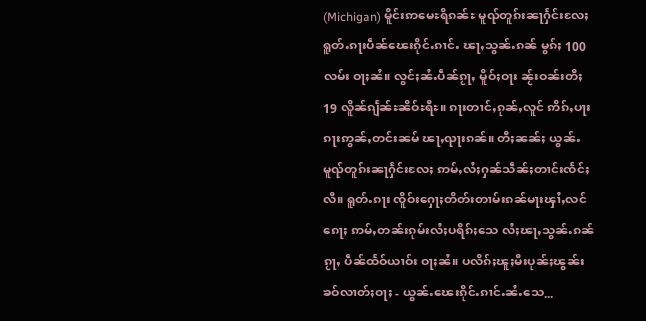(Michigan) မိူင်းဢမေႊရိၵၼ်ႊ မူၺ်တူၵ်းၼႃႁႅင်းလႄႈ ရူတ်ႉၵႃးပဵၼ်ၽေးၵိုင်ႉၵၢင်ႉ ၽႃႇသွၼ်ႉၵၼ် မွၵ်ႈ 100 လမ်း ဝႃႈၼႆ။ လွင်ႈၼႆႉပဵၼ်ၵႂႃႇ မိူဝ်ႈဝႃး ၼႂ်းဝၼ်းတီႈ 19 လိူၼ်ၵျႅၼ်ႊၼိဝ်ႊရီႊ။ ၵႃးတၢင်ႇၵုၼ်ႇလူင် ဢိၵ်ႇပႃး ၵႃးဢွၼ်ႇတင်းၼမ် ၽႃႇၺႃးၵၼ်။ တီႈၼၼ်ႈ ယွၼ်ႉမူၺ်တူၵ်းၼႃႁႅင်းလႄႈ ဢမ်ႇလႆႈႁၼ်သဵၼ်ႈတၢင်းၸႅင်ႈလီ။ ရူတ်ႉၵႃး ၸိူဝ်းႁေႃႈတိတ်းတၢမ်းၵၼ်မႃးၾၢႆႇလင်ၵေႃႈ ဢမ်ႇတၼ်းၵုမ်းလႆႈပရိၵ်ႈသေ လႆႈၽႃႇသွၼ်ႉၵၼ်ၵႂႃႇ ပဵၼ်ထႅဝ်ယၢဝ်း ဝႃႈၼႆ။ ပလိၵ်ႈၽူႈမီးပုၼ်ႈၽွၼ်းၶဝ်လၢတ်ႈဝႃႈ - ယွၼ်ႉၽေးၵိုင်ႉၵၢင်ႉၼႆႉသေ...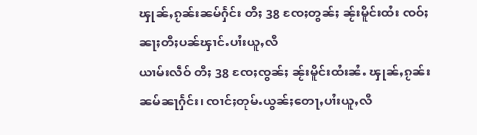ၾုၼ်ႇၵႂၼ်းၼမ်ႁႅင်း တီႈ 38 ၸႄႈတွၼ်ႈ ၼႂ်းမိူင်းထႆး ၸဝ်ႈၼႃႈတီႈပၼ်ၾၢင်ႉပၢႆးယူႇလီ
ယၢမ်းလဵဝ် တီႈ 38 ၸႄႈၸွၼ်ႈ ၼႂ်းမိူင်းထႆးၼႆႉ ၾုၼ်ႇၵႂၼ်းၼမ်ၼႃႁႅင်း၊ ၸၢင်ႈတုမ်ႉယွၼ်ႈတေႃႇပၢႆးယူႇလီ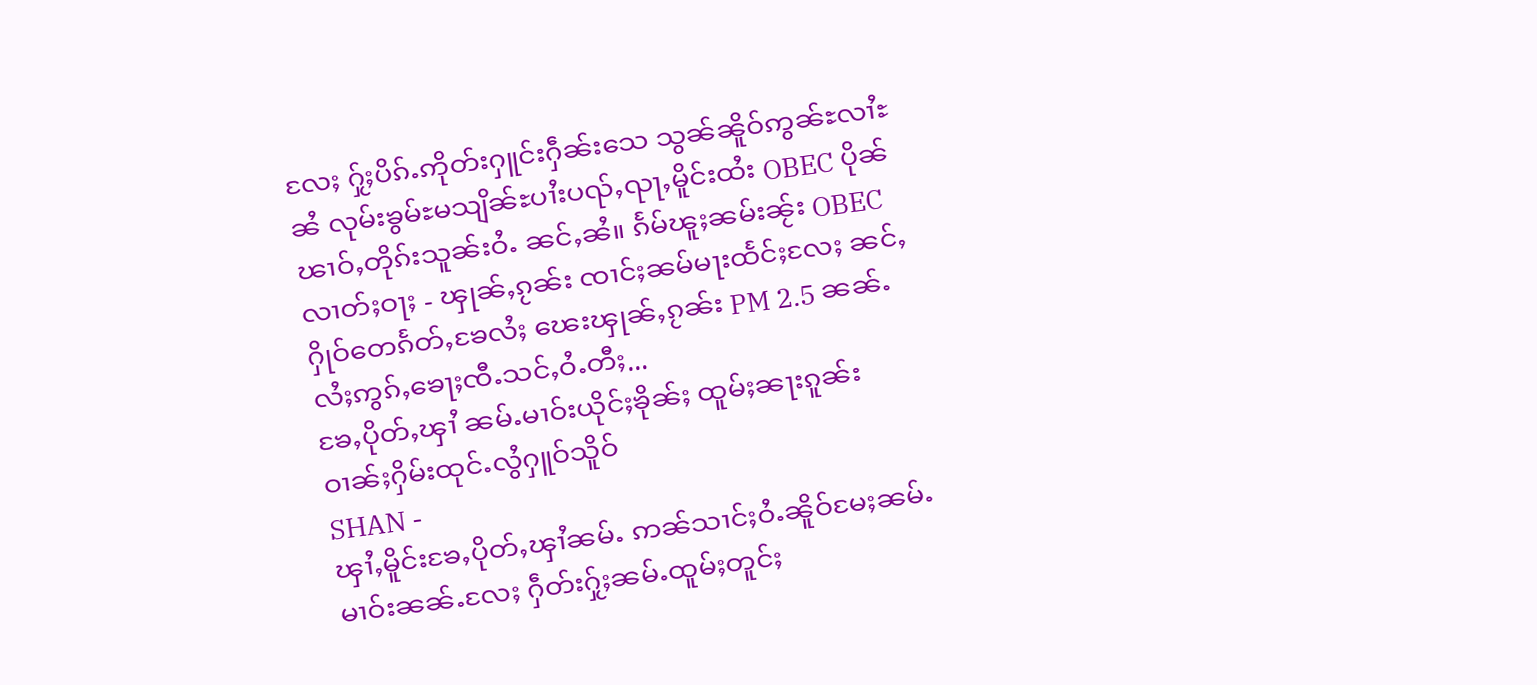လႄႈ ႁႂ်ႈပိၵ်ႉဢိုတ်းႁူင်းႁဵၼ်းသေ သွၼ်ၼိူဝ်ဢွၼ်ႊလၢႆႊၼႆ လုမ်းၶွမ်ႊမသျိၼ်ႊပၢႆးပၺ်ႇၺႃႇမိူင်းထႆး OBEC ပိုၼ်ၽၢဝ်ႇတိုၵ်းသူၼ်းဝႆႉ ၼင်ႇၼႆ။ ၵႅမ်ၽူႈၼမ်းၼႂ်း OBEC လၢတ်ႈဝႃႈ - ၾုၼ်ႇၵႂၼ်း ၸၢင်ႈၼမ်မႃးထႅင်ႈလႄႈ ၼင်ႇႁိုဝ်တေၵႅတ်ႇၶႄလႆႈ ၽေးၾုၼ်ႇၵႂၼ်း PM 2.5 ၼၼ်ႉ လႆႈဢွၵ်ႇၶေႃႈၸီႉသင်ႇဝႆႉတီႈ...
ၶႄႇပိုတ်ႇၾၢႆ ၼမ်ႉမၢဝ်းယိုင်ႈၶိုၼ်ႈ ထူမ်ႈၼႃးၵူၼ်းဝၢၼ်ႈႁိမ်းထုင်ႉလွႆႁူဝ်သိူဝ်
SHAN -
ၾၢႆႇမိူင်းၶႄႇပိုတ်ႇၾၢႆၼမ်ႉ ဢၼ်သၢင်ႈဝႆႉၼိူဝ်မႄႈၼမ်ႉမၢဝ်းၼၼ်ႉလႄႈ ႁဵတ်းႁႂ်ႈၼမ်ႉထူမ်ႈတူင်ႈ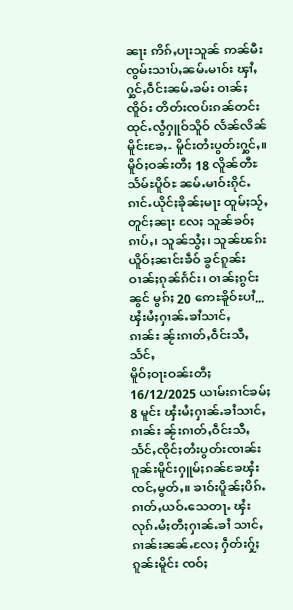ၼႃး ဢိၵ်ႇပႃးသူၼ် ဢၼ်မီးၸွမ်းသၢပ်ႇၼမ်ႉမၢဝ်း ၾၢႆႇႁွင်ႇဝဵင်းၼမ်ႉၶမ်း ဝၢၼ်ႈၸိူဝ်း တိတ်းၸပ်းၵၼ်တင်း ထုင်ႉလွႆႁူဝ်သိူဝ် လႅၼ်လိၼ်မိူင်းၶႄႇ- မိူင်းတႆးပွတ်းႁွင်ႇ။ မိူဝ်ႈဝၼ်းတီႈ 18 လိူၼ်တီႊသႅမ်ႊပိူဝ်ႊ ၼမ်ႉမၢဝ်းၵိုင်ႉၵၢင်ႉယိုင်ႈၶိုၼ်ႈမႃး ထူမ်ႈသႂ်ႇတူင်ႈၼႃး လႄႈ သူၼ်ၶဝ်ႈၵၢပ်ႇ၊ သူၼ်သွႆႈ၊ သူၼ်ၽၵ်းယိူဝ်ႈၼၢင်းၶဵဝ် ၶွင်ၵူၼ်းဝၢၼ်ႈၵုၼ်ၵႅင်း၊ ဝၢၼ်ႈၵွင်းၼွင် မွၵ်ႈ 20 ဢေႊၶိူဝ်ႊပၢႆ...
ၾႆးမႆႈႁၢၼ်ႉၶၢႆသၢင်ႇၵၢၼ်း ၼႂ်းၵၢတ်ႇဝဵင်းသီႇသႅင်ႇ
မိူဝ်ႈဝႃးဝၼ်းတီႈ 16/12/2025 ယၢမ်းၵၢင်ၶမ်ႈ 8 မူင်း ၾႆးမႆႈႁၢၼ်ႉၶၢႆသၢင်ႇၵၢၼ်း ၼႂ်းၵၢတ်ႇဝဵင်းသီႇသႅင်ႇၸိုင်ႈတႆးပွတ်းၸၢၼ်း ၵူၼ်းမိူင်းႁူမ်ႈၵၼ်ၶႄၾႆးၸင်ႇမွတ်ႇ။ ၶၢဝ်းပိူၼ်ႈပိၵ်ႉၵၢတ်ႇယဝ်ႉသေတႃႉ ၾႆးလုၵ်ႉမႆႈတီႈႁၢၼ်ႉၶၢႆ သၢင်ႇၵၢၼ်းၼၼ်ႉလႄႈ ႁဵတ်းႁႂ်ႈၵူၼ်းမိူင်း ၸဝ်ႈ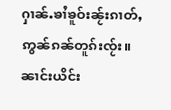ႁၢၼ်ႉၶၢႆၶူဝ်းၼႂ်းၵၢတ်ႇဢွၼ်ၵၼ်တူၵ်းၸႂ်း။ ၼၢင်းယိင်း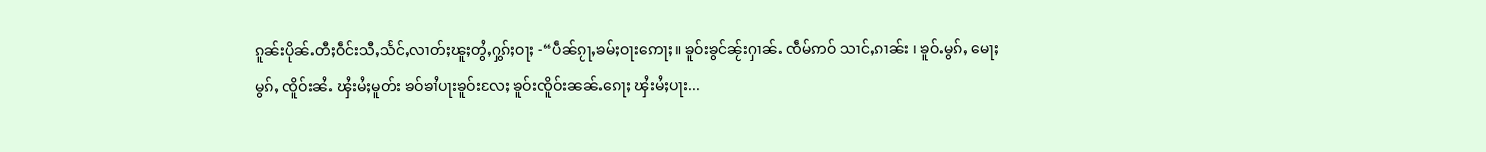ၵူၼ်းပိုၼ်ႉတီႈဝဵင်းသီႇသႅင်ႇလၢတ်ႈၽူႈတွႆႇႁွၵ်ႈဝႃႈ -“ပဵၼ်ၵႂႃႇၶမ်ႈဝႃးဢေႃႈ။ ၶူဝ်းၶွင်ၼႂ်းႁၢၼ်ႉ ၸဵမ်ဢဝ် သၢင်ႇၵၢၼ်း ၊ ၶူဝ်ႉမွၵ်ႇ မေႃႈမွၵ်ႇ ၸိူဝ်းၼႆႉ ၾႆးမႆႈမူတ်း ၶဝ်ၶၢႆပႃးၶူဝ်းလႄႈ ၶူဝ်းၸိူဝ်းၼၼ်ႉၵေႃႈ ၾႆးမႆႈပႃး...